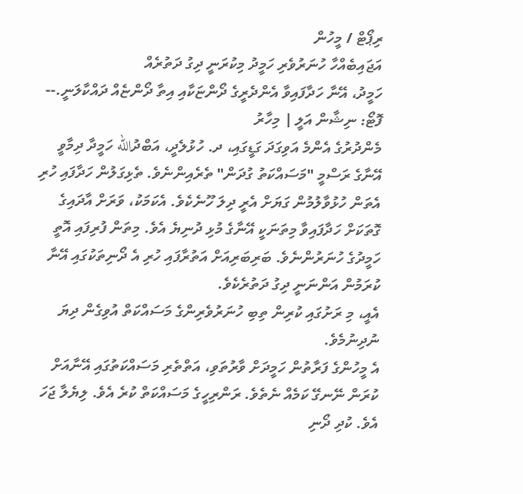ރިޕޯޓް / މީހުން
އަޖައިބެއްހާ ހުނަރުވެރި ހަމީދު މިކުރަނީ ދިގު ދަތުރެއް
ހަމީދު، އޭނާ ހަދާފައިވާ އެންދެރީގެ ދޯންޏަކާއި އިތާ ދޯންޏެއް ދައްކާލަނީ.-- ފޮޓޯ: ނިޝާން އަލީ | މިހާރު
މެންދުރުގެ އެންމެ އަވިގަދަ ގަޑީގައި، ދ. ހުޅުލެދީ، އަބްދުالله ހަމީދާ ދިމާވީ އޭނާގެ ރަސްމީ "މަސައްކަތު ގުދަން" ތެރެއިންނެވެ. ތެޅިގަލުން ހަދާފައި ހުރި އެތަން ހުޅުވާލުމުން ގަޔަށް އެރީ ދިލަ ހޫނެކެވެ. އެކަމަކު، ވަރަށް އާދައިގެ ގޮތަކަށް ހަދާފައިވާ މިތަނަކީ އޭނާގެ މުޅި ދުނިޔެ އެވެ. މިތަން ފުރިފައި އޮތީ ހަމީދުގެ ހުނަރުންނެވެ. ބަރިބަރިއަށް އަތުރާފައި ހުރި އެ ދޯނިތަކުގައި އޭނާ ކުރަމުން އަންނަނީ ދިގު ދަތުރެކެވެ.
އެއީ، މި ރަށުގައި ކުރިން ތިބި ހުނަރުވެރިންގެ މަސައްކަތް އުވިގެން ދިޔަ ނުދިނުމެވެ.
އެ މީހުންގެ ފަރާތުން ހަމީދަށް ވާރުތަވި، އަތްތެރި މަސައްކަތުގައި އޭނާއަށް ކުރަން ނޭނގޭ ކަމެއް ނެތެވެ. ރަންރިހީގެ މަސައްކަތް ކުރެ އެވެ. ލިޔެލާ ޖަހަ އެވެ. ކުދި ދޯނި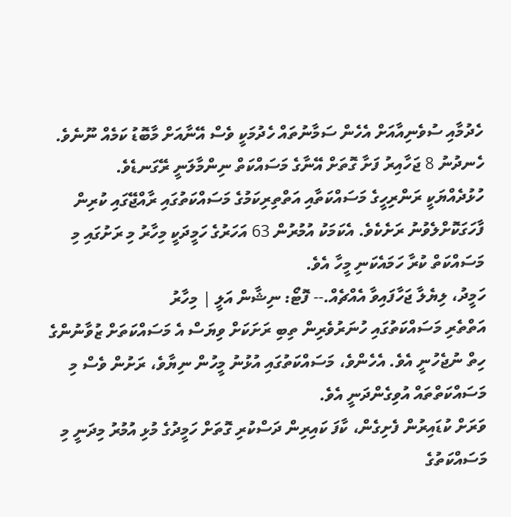ހެދުމާއި ސުވެނިއާއަށް އެހެން ސަމާނުތައް ހެދުމަކީ ވެސް އޭނާއަށް މާބޮޑު ކަމެއް ނޫނެވެ.
ހެނދުނު 8 ޖަހާއިރު ފަށާ ގޮތަށް އޭނާގެ މަސައްކަތް ނިންމާލަނީ ރޭގަނޑެވެ.
ހުޅުދެއްޔަކީ ރަންރިހީގެ މަސައްކަތާއި އަތްތިރިކަމުގެ މަސައްކަތުގައި ރާއްޖޭގައި ކުރިން ފާހަގަކޮށްލެވުނު ރަށެކެވެ. އެކަމަކު އުމުރުން 63 އަހަރުގެ ހަމީދަކީ މިހާރު މި ރަށުގައި މި މަސައްކަތް ކުރާ ހަމައެކަނި މީހާ އެވެ.
ހަމީދު، ލިޔެލާ ޖަހާފައިވާ އެއްޗެއް.-- ފޮޓޯ: ނިޝާން އަލީ | މިހާރު
އަތްތެރި މަސައްކަތުގައި ހުނަރުވެރިން ތިބި ރަށަކަށް ވިޔަސް އެ މަސައްކަތަށް ޒުވާނުންގެ ހިތް ނުޖެހުނީ އެވެ. އެހެންވެ، މަސައްކަތުގައި އުޅުނު މީހުން ނިޔާވެ، ރަށުން ވެސް މި މަސައްކަތްތައް އުވިގެންދަނީ އެވެ.
ވަރަށް ކުޑައިރުން ފެށިގެން، ކާފަ ކައިރިން ދަސްކުރި ގޮތަށް ހަމީދުގެ މުޅި އުމުރު މިދަނީ މި މަސައްކަތުގެ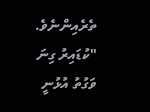ތެރެއިންނެވެ.
"ކުޑައިރު ގިނަ ވަގުތު އުޅުނީ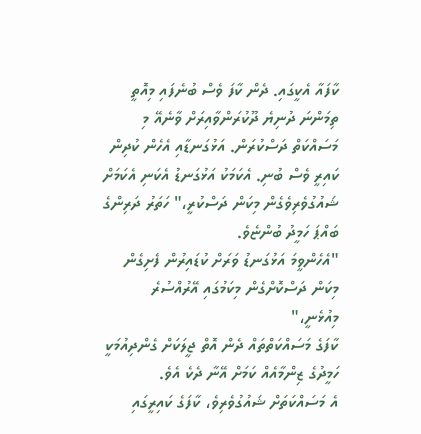ކާފައާ އެކީގައި. ދެން ކާފަ ވެސް ބުނެފައި މިއޮތީ ތިމަންނަ ދުނިޔެ ދޫކުރަންވާއިރަށް ވާނެއޭ މި މަސައްކަތް ދަސްކުރަން. އަޅުގަނޑާއި އެހެން ކުދިން ކައިރީ ވެސް ބުނި. އެކަމަކު އަޅުގަނޑު އެކަނި އެކަމަށް ޝައުގުވެރިވެގެން މިކަން ދަސްކުރީ،" ހަތަރު ދަރިންގެ ބައްޕަ ހަމީދު ބުންޏެވެ.
"އެހެންވީމަ އަޅުގަނޑު ވަރަށް ކުޑައިރުން ފެށިގެން މިކަން ދަސްކޮށްގެން މިކަމުގައި އޭރުއްސުރެ މިއުޅެނީ،"
ކާފަގެ މަސައްކަތްތައް ދެން އޮތް ޖީލަކަށް ގެންދިއުމަކީ ހަމީދުގެ ޒިންމާއެއް ކަމަށް އޭނާ ދެކެ އެވެ.
އެ މަސައްކަތަށް ޝައުގުވެރިވެ، ކާފަގެ ކައިރީގައި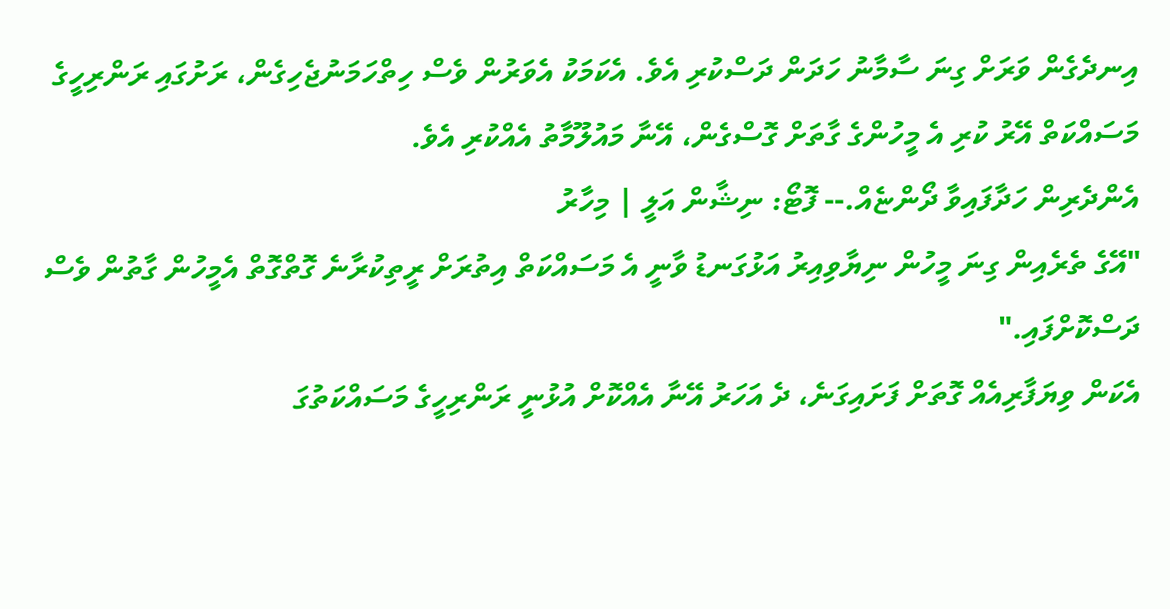އިނދެގެން ވަރަށް ގިނަ ސާމާނު ހަދަން ދަސްކުރި އެވެ. އެކަމަކު އެވަރުން ވެސް ހިތްހަމަނުޖެހިގެން، ރަށުގައި ރަންރިހީގެ މަސައްކަތް އޭރު ކުރި އެ މީހުންގެ ގާތަށް ގޮސްގެން، އޭނާ މައުލޫމާތު އެއްކުރި އެވެ.
އެންދެރިން ހަދާފައިވާ ދޯންޏެއް.-- ފޮޓޯ: ނިޝާން އަލީ | މިހާރު
"އޭގެ ތެރެއިން ގިނަ މީހުން ނިޔާވިއިރު އަޅުގަނޑު ވާނީ އެ މަސައްކަތް އިތުރަށް ރީތިކުރާނެ ގޮތްގޮތް އެމީހުން ގާތުން ވެސް ދަސްކޮށްފައި."
އެކަން ވިޔަފާރިއެއް ގޮތަށް ފަށައިގަނެ، ދެ އަހަރު އޭނާ އެއްކޮށް އުޅުނީ ރަންރިހީގެ މަސައްކަތުގަ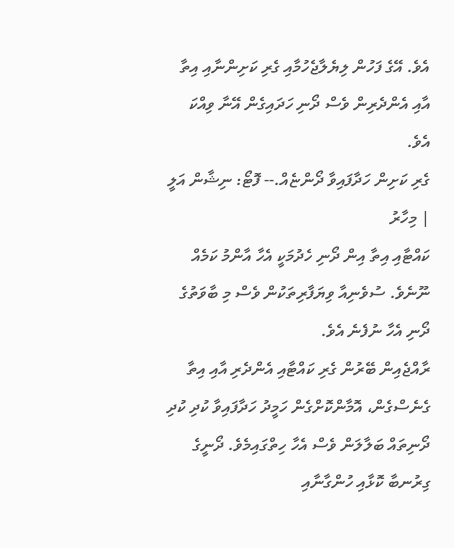އެވެ. އޭގެ ފަހުން ލިޔެލާޖެހުމާއި ގެރި ކަށިންނާއި އިތާ އާއި އެންދެރިން ވެސް ދޯނި ހަދައިގެން އޭނާ ވިއްކަ އެވެ.
ގެރި ކަށިން ހަދާފައިވާ ދޯންޏެއް.-- ފޮޓޯ: ނިޝާން އަލީ | މިހާރު
ކައްޓާއި އިތާ އިން ދޯނި ހެދުމަކީ އެހާ އާންމު ކަމެއް ނޫނެވެ. ސުވެނިއާ ވިޔަފާރިތަކުން ވެސް މި ބާވަތުގެ ދޯނި އެހާ ނުފެނެ އެވެ.
ރާއްޖެއިން ބޭރުން ގެރި ކައްޓާއި އެންދެރި އާއި އިތާ ގެނެސްގެން، އޮމާންކޮށްގެން ހަމީދު ހަދާފައިވާ ކުދި ކުދި ދޯނިތައް ބަލާލަން ވެސް އެހާ ހިތްގައިމެވެ. ދޯނީގެ ގިރުނބާ ކޮޅާއި ހުންގާނާއި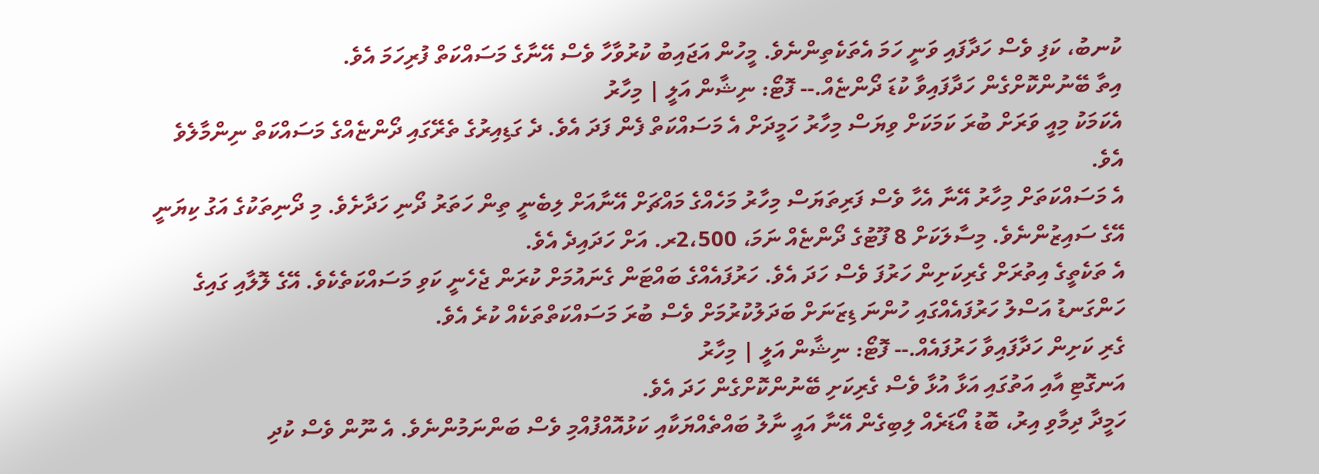ކުނބު، ކަފި ވެސް ހަދާފައި ވަނީ ހަމަ އެތަކެތިންނެވެ. މީހުން އަޖައިބު ކުރުވާހާ ވެސް އޭނާގެ މަސައްކަތް ފުރިހަމަ އެވެ.
އިތާ ބޭނުންކޮށްގެން ހަދާފައިވާ ކުޑަ ދޯންޏެއް.-- ފޮޓޯ: ނިޝާން އަލީ | މިހާރު
އެކަމަކު މިއީ ވަރަށް ބުރަ ކަމަކަށް ވިޔަސް މިހާރު ހަމީދަށް އެ މަސައްކަތް ފެން ފަދަ އެވެ. ދެ ގަޑިއިރުގެ ތެރޭގައި ދޯންޏެއްގެ މަސައްކަތް ނިންމާލެވެ އެވެ.
އެ މަސައްކަތަށް މިހާރު އޭނާ އެހާ ވެސް ފަރިތަޔަސް މިހާރު މަހެއްގެ މައްޗަށް އޭނާއަށް ލިބެނީ ތިން ހަތަރު ދޯނި ހަދާށެވެ. މި ދޯނިތަކުގެ އަގު ކިޔަނީ އޭގެ ސައިޒުންނެވެ. މިސާލަކަށް 8 ފޫޓުގެ ދޯންޏެއް ނަމަ، 2،500ރ. އަށް ހަދައިދެ އެވެ.
އެ ތަކެތީގެ އިތުރަށް ގެރިކަށިން ހަރުފަ ވެސް ހަދަ އެވެ. ހަރުފައެއްގެ ބައްޓަން ގެނައުމަށް ކުރަން ޖެހެނީ ކަވި މަސައްކަތެކެވެ. އޭގެ ލޮލާއި ގައިގެ ހަންގަނޑު އަސްލު ހަރުފައެއްގައި ހުންނަ ޑިޒަނަށް ބަދަލުކުރުމަށް ވެސް ބުރަ މަސައްކަތްތަކެއް ކުރެ އެވެ.
ގެރި ކަށިން ހަދާފައިވާ ހަރުފައެއް.-- ފޮޓޯ: ނިޝާން އަލީ | މިހާރު
އަނގޮޓި އާއި އަތުގައި އަޅާ އުޅާ ވެސް ގެރިކަށި ބޭނުންކޮށްގެން ހަދަ އެވެ.
ހަމީދާ ދިމާވި އިރު، ބޮޑު އޯޑަރެއް ލިބިގެން އޭނާ އައީ ނާލު ބައްތެއްޔަކާއި ކަޅުއޮއްފުއްމި ވެސް ބަންނަމުންނެވެ. އެ ނޫން ވެސް ކުދި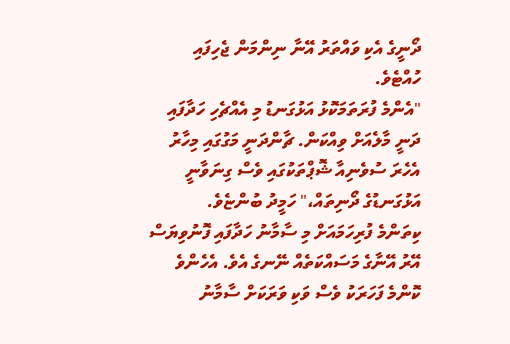ދޯނީގެ އެކި ވައްތަރު އޭނާ ނިންމަން ޖެހިފައި ހުއްޓެވެ.
"އެންމެ ފުރަތަމަކޮޅު އަޅުގަނޑު މި އެއްޗެހި ހަދާފައި ދަނީ މާލެއަށް ވިއްކަން. ޗާންދަނީ މަގުގައި މިހާރު އެހެރަ ސުވެނިއާ ޝޮޕްތަކުގައި ވެސް ގިނަވާނީ އަޅުގަނޑުގެ ދޯނިތައް،" ހަމީދު ބުންޏެވެ.
ކިތަންމެ ފުރިހަމައަށް މި ސާމާނު ހަދާފައި ފޮނުވިޔަސް އޭރު އޭނާގެ މަސައްކަތެއް ނޭނގެ އެވެ. އެހެންވެ ކޮންމެ ފަހަރަކު ވެސް ވަކި ވަރަކަށް ސާމާނު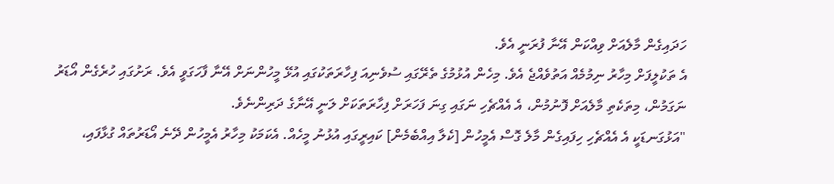ހަދައިގެން މާލެއަށް ވިއްކަން އޭނާ ފުރަނީ އެވެ.
އެ ތަކުލީފަށް މިހާރު ނިމުމެއް އަތުވެއްޖެ އެވެ. މިހެން އުޅުމުގެ ތެރޭގައި ސުވެނިއަ ފިހާރަތަކުގައި އުޅޭ މީހުންނަށް އޭނާ ފާހަގަވީ އެވެ. ރަށުގައި ހުރެގެން އޯޑަރު ނަގަމުން، މިތަކެތި މާލެއަށް ފޮނުމުން، އެ އެއްޗެހި ނަގައި ގިނަ ފަހަރަށް ފިހާރަތަކަށް ލަނީ އޭނާގެ ދަރިންނެވެ.
"އަޅުގަނޑަކީ އެ އެއްޗެހި ހިފައިގެން މާލެ ގޮސް އެމީހުން [ކެލާ އިއްބެމެން] ކައިރީގައި އުޅުނު މީހެއް. އެކަމަކު މިހާރު އެމީހުން ދޭނެ އޯޑަރުތައް ގުޅާފައި،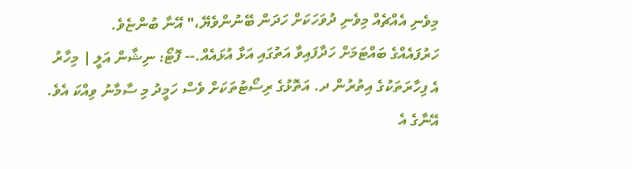މިވެނި އެއްޗެއް މިވެނި ދުވަހަކަށް ހަދަން ބޭނުންވެޔޭ،" އޭނާ ބުންޏެވެ.
ހަރުފައެއްގެ ބައްޓަމަށް ހަދާފައިވާ އަތުގައި އަޅާ އުޅައެއް.-- ފޮޓޯ: ނިޝާން އަލީ | މިހާރު
އެ ފިހާރަތަކުގެ އިތުރުން ދ. އަތޮޅުގެ ރިސޯޓުތަކަށް ވެސް ހަމީދު މި ސާމާނު ވިއްކަ އެވެ.
އޭނާގެ އެ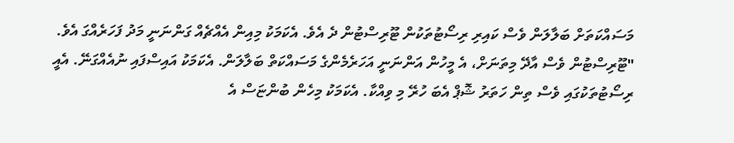މަސައްކަތަށް ބަލާލަން ވެސް ކައިރި ރިސޯޓުތަކުން ޓޫރިސްޓުން ދެ އެވެ. އެކަމަކު މިއިން އެއްޗެއް ގަންނަނީ މަދު ފަހަރެއްގަ އެވެ.
"ޓޫރިސްޓުން ވެސް އާދޭ މިތަނަށް، އެ މީހުން އަންނަނީ އަހަރެމެންގެ މަސައްކަތް ބަލާލަން. އެކަމަކު އައިސްފައި ނުއެއްގަނޭ. އެއީ ރިސޯޓުތަކުގައި ވެސް ތިން ހަތަރު ޝޮޕް އެބަ ހުރޭ މި ވިއްކާ. އެކަމަކު މިހެން ބުންޏަސް އެ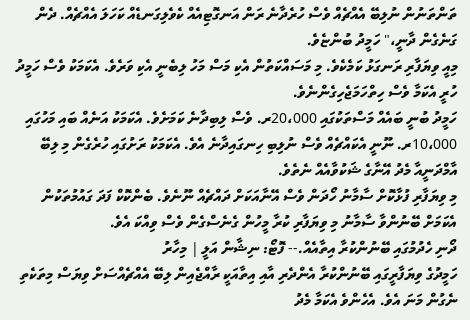ތަންތަނުން ނުލިބޭ އެއްޗެއް ވެސް ހުރެދާނެ ރަން އަނގޮޓިއެއް ކެވެލިގަނޑެއް ކަހަލަ އެއްޗެއް. ދެން ގަނެގެން ދާނީ،" ހަމީދު ބުންޏެވެ.
މިއީ ވިޔަފާރި ރަނގަޅު ކަމެކެވެ. މި މަސައްކަތުން އެކި މަސް މަހު ލިބެނީ އެކި ވަރެވެ. އެކަމަކު ވެސް ހަމީދު ހުރީ އެކަމާ ވެސް ހިތްހަމަޖެހިގެންނެވެ.
ހަމީދު ބުނީ ބައެއް މަސްތަކުގައި 20،000ރ. ވެސް ލިބިދާނެ ކަމަށެވެ. އެކަމަކު އަނެއް ބައި މަހުގައި 10،000ރ. ނޫނީ އެކައްޗެއް ވެސް ނުލިބި ހިނގައިދާނެ އެވެ. އެކަމަކު ރަށުގައި ހުރެގެން މި ލިބޭ އާމްދަނީއާ މެދު އޭނާގެ ޝަކުވާއެއް ނެތެވެ.
މި ވިޔަފާރި ފުޅާކޮށް ސާމާނު ހޯދަން ވެސް އޭނާއަކަށް ދައްޗެއް ނޫނެވެ. ބެންކޮކް ފަދަ ގައުމުތަކުން އެކަމަށް ބޭނުންވާ ސާމާނު މި ވިޔަފާރި ކުރާ މީހުން ގެނެސްގެން ވެސް ވިއްކަ އެވެ.
ދޯނި ހެދުމުގައި ބޭނުންކުރާ އިތާއެއް.-- ފޮޓޯ: ނިޝާން އަލީ | މިހާރު
ހަމީދުގެ ވިޔަފާރީގައި ބޭނުންކުރާ އެންދެރި އާއި އިތާއަކީ ރާއްޖެއިން ލިބޭ އެއްޗެއްސަށް ވިޔަސް މިތަކެތި ނެގުން މަނަ އެވެ. އެހެންވެ އެކަމާ މެދު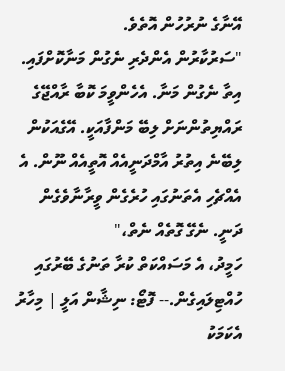އޭނާގެ ނުރުހުން އޮތެވެ.
"ސަރުކާރުން އެންދެރި ނެގުން މަނާކޮށްފައި. އިތާ ނެގުން މަނާ. އެހެންވީމަ ކޮބާ ރާއްޖޭގެ ރައްޔިތުންނަށް ލިބޭ މަންފާއަކީ. އޭގެއަކުން ލިބޭނެ އިތުރު އާމްދަނީއެއް އޮތީއެއް ނޫން. އެ އެއްޗެހި އެތަނުގައި ހުރެގެން ވީރާނާވެގެން ދަނީ. ނެގޭ ގޮތެއް ނެތް،"
ހަމީދު، އެ މަސައްކަތް ކުރާ ތަނުގެ ބޭރުގައި ހުއްޓިލައިގެން.-- ފޮޓޯ: ނިޝާން އަލީ | މިހާރު
އެކަމަކު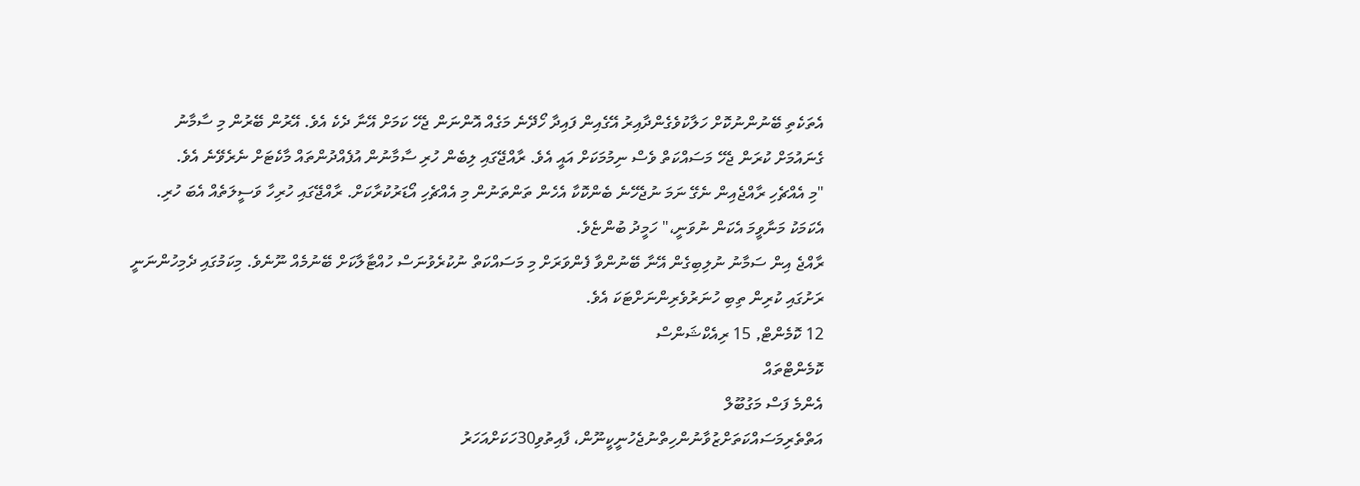އެތަކެތި ބޭނުންނުކޮށް ހަލާކުވެގެންދާއިރު އޭގެއިން ފައިދާ ހޯދޭނެ މަގެއް އޮންނަން ޖެހޭ ކަމަށް އޭނާ ދެކެ އެވެ. އޭރުން ބޭރުން މި ސާމާނު ގެނައުމަށް ކުރަން ޖެހޭ މަސައްކަތް ވެސް ނިމުމަކަށް އައީ އެވެ. ރާއްޖޭގައި ލިބެން ހުރި ސާމާނުން އުފެއްދުންތައް މާކެޓަށް ނެރެވޭނެ އެވެ.
"މި އެއްޗެހި ރާއްޖެއިން ނެގޭ ނަމަ ނުޖެހޭނެ ބެންކޮކާ އެހެން ތަންތަނުން މި އެއްޗެހި އޯޑަރުކުރާކަށް. ރާއްޖޭގައި ހުރިހާ ވަސީލަތެއް އެބަ ހުރި. އެކަމަކު މަނާވީމަ އެކަން ނުވަނީ،" ހަމީދު ބުންޏެވެ.
ރާއްޖެ އިން ސަމާނު ނުލިބިގެން އޭނާ ބޭނުންވާ ފެންވަރަށް މި މަސައްކަތް ނުކުރެވުނަސް ހުއްޓާލާކަށް ބޭނުމެއް ނޫނެވެ. މިކަމުގައި ދެމިހުންނަނީ ރަށުގައި ކުރިން ތިބި ހުނަރުވެރިންނަށްޓަކަ އެވެ.
12 ކޮމެންޓް, 15 ރިއެކްޝަންސް
ކޮމެންޓްތައް
އެންމެ ފަސް މަގުބޫލް
އަތްތެރިމަސައްކަތަށްޒުވާނުންހިތްނުޖެހުނީކީނޫން، ފާއިތުވި30ހަކަށްއަހަރު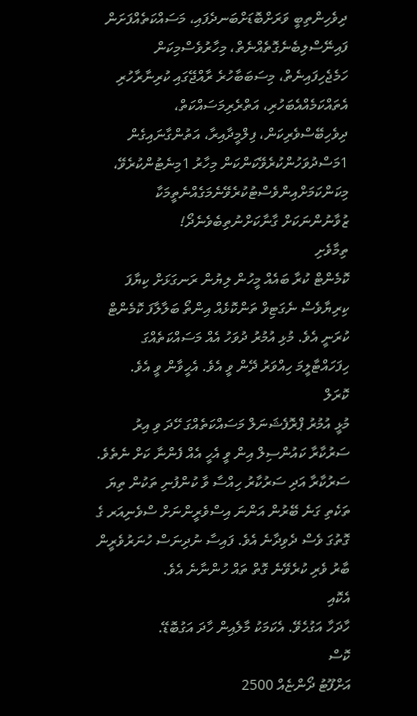ދިވެހިންތިބީ ވަރަށްބޮޑަށްބަނދެފައި، މަސައްކަތެއްފަށަން ފައިނޭސްލިބެނެގޮތެއްނެތް، މިހާރުވެސްމިކަން ހަމެޖެހިފައިނެތް، މިސަބަބާހުރެ ރާއްޖޭގައި ކުރިނާރާހުރި އެތައްކަމެއްއެބަހުރި، އަތްރެރިމަސައްކަތް، ދިވެހިބޭސްވެރިކަން، ފިލްމީދާއިރާ، އަތުންގާނައިގެން 1މަސްދުވަހުންކުރެވޭކަންކަން މިހާރު 1މިނެޓުންކުރެވޭ، މިކަންކަމަށްއިންވެސްޓުކުރެވޭނެމަގެއްނެތީމަކާ ޒުވާނުންނަކަށް ގާނާކަށްނުތިބެވެނެދޯ!
ތިމާވެށި
ކޮމެންޓް ކުރާ ބައެއް މީހުން ލިޔުން ރަނގަޅަށް ކިޔާފަ ކިރިޔާވެސް ނެގަޓިވް ތަންކޮޅެއް އިންތޯ ބަލާލާފަ ކޮމެންޓް ކުރަނީ އެވެ. މުޅި އުމުރު ދުވަހު އެއް މަސައްކަތެއްގަ ހިފަހައްޓާލީމަ ހިއްވަރު ދޭން ވީ އެވެ. އެހީވާން ވީ އެވެ.
ކޮރަލް
މުޅީ އުމުރު ޕްރޮފެޝަނަލް މަސައްކަތެއްގަ ހޭދަ ވި އިރު ސަރުކާރާ ކައުންސިލް އިން ވީ އެހީ އެއް ފެންނާ ކަށް ނެތެވެ. ސަރުކާރާ އަދި ސަރުކާރު ހިއްސާ ވާ ކުންފުނި ތަކުން ތިޔަ ތަކެތި ގަނެ ބޭރުން އަންނަ އިސްވެރީންނަށް ސްވެނިއަރ ގެ ގޮތުގަ ވެސް ދެވިދާނެ އެވެ. ފައިސާ ނުދިނަސް ހުނަރުވެރީން ބާރު ވެރި ކުރެވޭނެ ގޮތް ތައް ހުންނާނެ އެވެ.
އެކޮއި
ހާދަހާ އަގުހެވޭ. އެކަމަކު މާލެއިން ހާދަ އަގުބޮޑޭ.
ކޮސް
އަށްފޫޓު ދޯންޏެއް 2500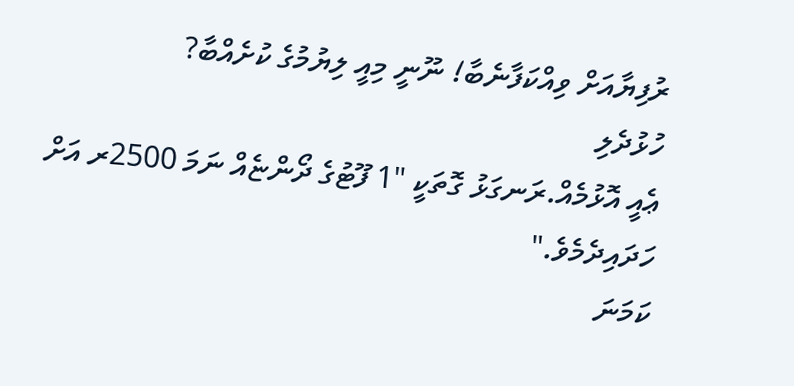ރުފިޔާއަށް ވިއްކަފާނެބާ! ނޫނީ މިއީ ލިޔުމުގެ ކުށެއްބާ?
ހުޅުދެލި
ޢެއީ އޮޅުމެއް.ރަނގަޅު ގޮތަކީ "1 ފޫޓުގެ ދޯންޏެއް ނަމަ 2500ރ އަށް ހަދައިދެމެވެ."
ކަމަނަ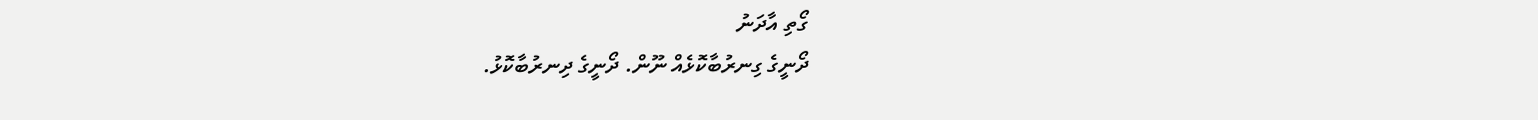ގޯތި އާދަނު
ދޯނީގެ ގިނރުބާކޮޅެއް ނޫން. ދޯނީގެ ދިނރުބާކޮޅު.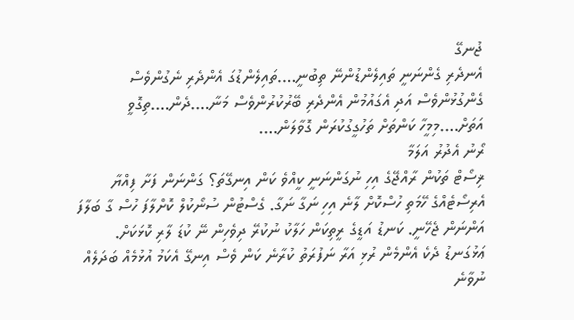ޖުނގޭ
އެނދެރި ގެންނަނީ ތައިލެންޑުންނޭ ތިބުނީ….ތައިލެންޑުގަ އެންދެރި ނެގުންވެސް ގެންގުޅުންވެސް އަދި އެގައުމުން އެންދެރި ބޭރުކުރުންވެސް މަނާ….ދެން….ތިގޮވީ އަތަށް….މިމީހާ ކަންތަށް ތަހުގީގުކުރަން ގޮވާލަން….
ރޯނު އެދުރު އަލަމާ
ޜިސޯޓް ތަކުން ރާއްޖޭގެ އިހި ނުގަންނަނީ ކީއްވެ ކަން އިނގޭތަ؟ ގަންނަން ފަށާ ފިއްޔާ އެރިސޯޓެއްގެ ހޭމަތި ހުސްކޮށް ލާނެ އިހި ނަގާ ނަގާ. ގެސްޓުން ސުނޯކުލް ކޮށްލާފަ ހުސް ގާ ބަލާފަ އަންނަން ޖެހޭނީ. ކަނޑު އަޑީގެ ރީތިކަން ހަލާކު ނުކުރޭ ދިވެހިން ނޭ ކުޑަ ލާރި ކޮޅަކަށް. ޢަޅުގަނޑު ދެކެ އެންމެން ރުޅި އަރާ ނަފުރަތު ކުރާނެ ކަން ވެސް އިނގޭ އެކަމު އުޅުމެއް ބަދަލެއް ނުވާނެ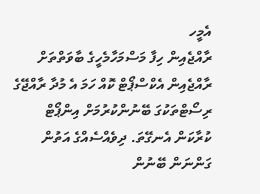އެމީހ
ރާއްޖެއިން ހިފާ މަސްމަހާމެހީގެ ބާވަތްތަށް ރާއްޖެއިން އެކްސްޕޯޓް ކޮއް ހަމަ އެ މުދާ ރާއްޖޭގެ ރިސޯޓްތަކުގަ ބޭނުންކުރުމަށް އިންޕޯޓް ކުރާކަން އެނގޭތަ. ދިވެއްސެއްގެ އަތުން ގަންނަން ބޭނުން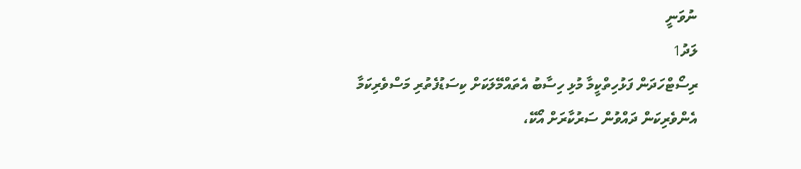ނުވަނީ
ލަދު1
ރިސޯޓްހަދަން ފަޅުހިތްކީމާ މުޅި ހިސާބު އެތައްމޭލަކަށް ކިސަޑުފެތުރި މަސްވެރިކަމާ އެންވެރިކަން ދައްވުން ސަރުކާރަށް އޯކޭ،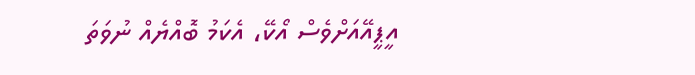އީޕީއޭއަށްވެސް އޯކޭ، އެކަމު ބޮއްޔެއް ނުވަތަ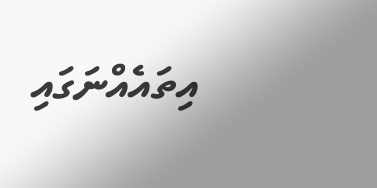އިތައެއްނަގައި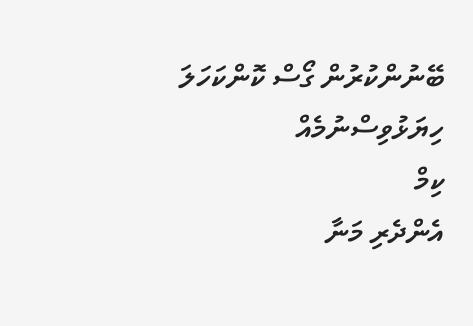ބޭނުންކުރުން ގޯސް ކޮންކަހަލަ ހިޔަޅުވިސްނުމެއް
ކިމް
އެންދެރި މަނާ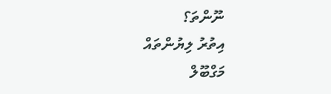ނޫންތަ؟
އިތުރު ލިޔުންތައް
މަގްބޫލް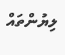ލިޔުންތައް